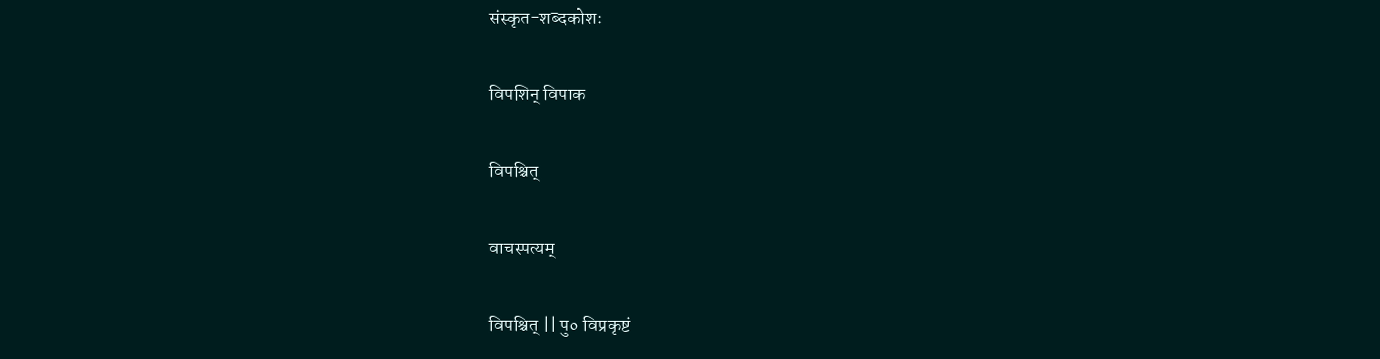संस्कृत-शब्दकोशः

विपशिन् विपाक

विपश्चित्

वाचस्पत्यम्

विपश्चित् || पु० विप्रकृष्टं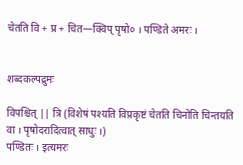चेतति वि + प्र + चित—क्विप् पृषो० । पण्डिते अमरः ।


शब्दकल्पद्रुमः

विपश्चित् || त्रि (विशेषं पश्यति विप्रकृष्टं चेतति चिनोति चिन्तयति वा । पृषोदरादित्वात् साधुः ।)
पण्डितः । इत्यमरः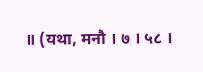॥ (यथा, मनौ । ७ । ५८ ।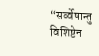“सर्व्वेषान्तु विशिष्टेन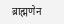ब्राह्मणेन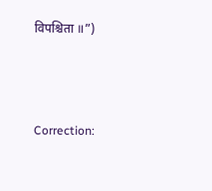विपश्चिता ॥”)



Correction: